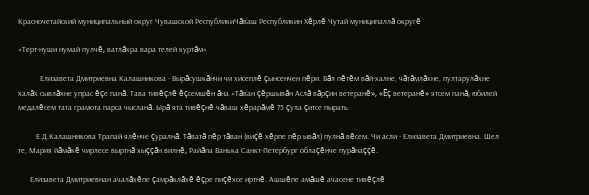Красночетайский муниципальный округ Чувашской РеспубликиЧăваш Республикин Хĕрлĕ Чутай муниципаллă округĕ

«Терт-нуши нумай пулчĕ, ватлăхра вара телей куртăм»

           Елизавета Дмитриевна Калашникова - Вырăсушкăнчи чи хисеплĕ çынсенчен пĕри. Вăл пĕтĕм вăй-халне, чăтăмлăхне, пултарулăхне халăх сывлăхне упрас ĕçе панă. Тава тивĕçлĕ ĕçсемшĕн ăна «Тăван çĕршывăн Аслă вăрçин ветеранĕ», «Ĕç ветеранĕ» ятсем панă, юбилей медалĕсем тата грамота парса чысланă. Ырă ята тивĕçнĕ чăваш хĕрарăмĕ 75 çула çитсе пырать.

         Е.Д.Калашникова Трапай ялĕнче çуралнă. Тăватă пĕр тăван (виçĕ хĕрпе пĕр ывăл) пулнă вĕсем. Чи асли - Елизавета Дмитриевна. Шел те, Мария йăмăкĕ чирлесе выртнă хыççăн вилнĕ, Райăпа Ванька Санкт-Петербург облаçĕнче пурăнаççĕ.

      Елизавета Дмитриевнан ачалăхĕпе çамрăклăхĕ ĕçре пиçĕхсе иртнĕ. Ашшĕпе амăшĕ ачасене тивĕçлĕ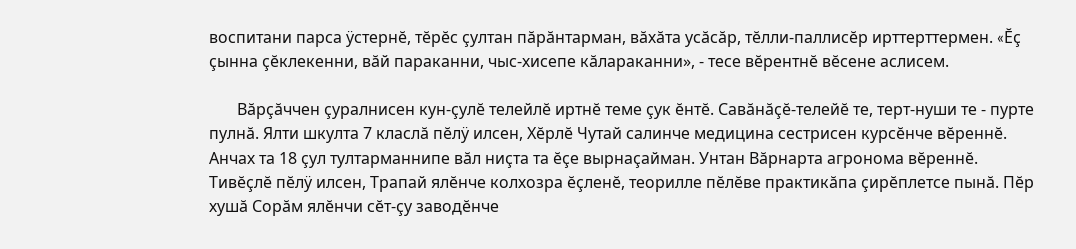воспитани парса ÿстернĕ, тĕрĕс çултан пăрăнтарман, вăхăта усăсăр, тĕлли-паллисĕр ирттерттермен. «Ĕç çынна çĕклекенни, вăй параканни, чыс-хисепе кăлараканни», - тесе вĕрентнĕ вĕсене аслисем.

       Вăрçăччен çуралнисен кун-çулĕ телейлĕ иртнĕ теме çук ĕнтĕ. Савăнăçĕ-телейĕ те, терт-нуши те - пурте пулнă. Ялти шкулта 7 класлă пĕлÿ илсен, Хĕрлĕ Чутай салинче медицина сестрисен курсĕнче вĕреннĕ. Анчах та 18 çул тултарманнипе вăл ниçта та ĕçе вырнаçайман. Унтан Вăрнарта агронома вĕреннĕ. Тивĕçлĕ пĕлÿ илсен, Трапай ялĕнче колхозра ĕçленĕ, теорилле пĕлĕве практикăпа çирĕплетсе пынă. Пĕр хушă Сорăм ялĕнчи сĕт-çу заводĕнче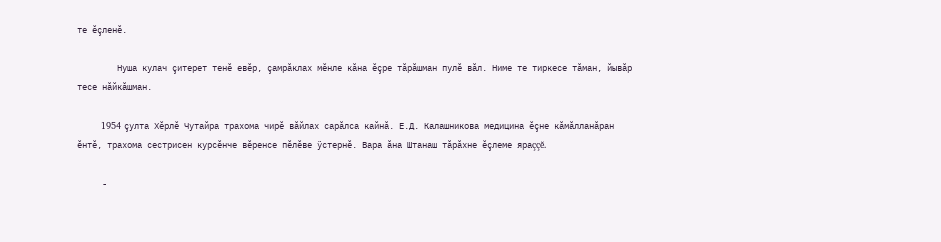те ĕçленĕ.

        Нуша кулач çитерет тенĕ евĕр, çамрăклах мĕнле кăна ĕçре тăрăшман пулĕ вăл. Ниме те тиркесе тăман, йывăр тесе нăйкăшман.

        1954 çулта Хĕрлĕ Чутайра трахома чирĕ вăйлах сарăлса кайнă. Е.Д. Калашникова медицина ĕçне кăмăлланăран ĕнтĕ, трахома сестрисен курсĕнче вĕренсе пĕлĕве ÿстернĕ. Вара ăна Штанаш тăрăхне ĕçлеме яраççĕ.

     -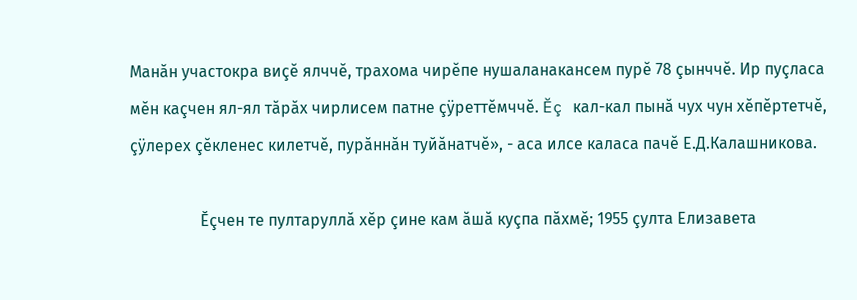Манăн участокра виçĕ ялччĕ, трахома чирĕпе нушаланакансем пурĕ 78 çынччĕ. Ир пуçласа мĕн каçчен ял-ял тăрăх чирлисем патне çÿреттĕмччĕ. Ĕç кал-кал пынă чух чун хĕпĕртетчĕ, çÿлерех çĕкленес килетчĕ, пурăннăн туйăнатчĕ», - аса илсе каласа пачĕ Е.Д.Калашникова.

       Ĕçчен те пултаруллă хĕр çине кам ăшă куçпа пăхмĕ; 1955 çулта Елизавета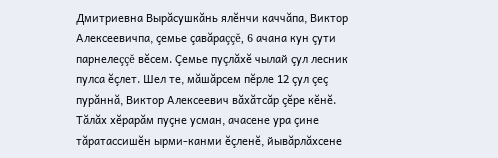Дмитриевна Вырăсушкăнь ялĕнчи каччăпа, Виктор Алексеевичпа, çемье çавăраççĕ, 6 ачана кун çути парнелеççĕ вĕсем. Çемье пуçлăхĕ чылай çул лесник пулса ĕçлет. Шел те, мăшăрсем пĕрле 12 çул çеç пурăннă, Виктор Алексеевич вăхăтсăр çĕре кĕнĕ. Тăлăх хĕрарăм пуçне усман, ачасене ура çине тăратассишĕн ырми-канми ĕçленĕ, йывăрлăхсене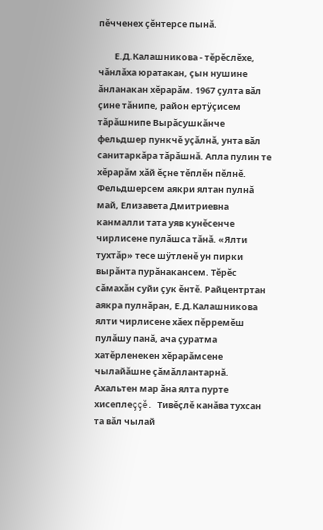пĕчченех çĕнтерсе пынă.

        Е.Д.Калашникова - тĕрĕслĕхе, чăнлăха юратакан, çын нушине ăнланакан хĕрарăм. 1967 çулта вăл çине тăнипе, район ертÿçисем тăрăшнипе Вырăсушкăнче фельдшер пункчĕ уçăлнă, унта вăл санитаркăра тăрăшнă. Апла пулин те хĕрарăм хăй ĕçне тĕплĕн пĕлнĕ. Фельдшерсем аякри ялтан пулнă май, Елизавета Дмитриевна канмалли тата уяв кунĕсенче чирлисене пулăшса тăнă. «Ялти тухтăр» тесе шÿтленĕ ун пирки вырăнта пурăнакансем. Тĕрĕс сăмахăн суйи çук ĕнтĕ. Райцентртан аякра пулнăран, Е.Д.Калашникова ялти чирлисене хăех пĕрремĕш пулăшу панă, ача çуратма хатĕрленекен хĕрарăмсене чылайăшне çăмăллантарнă. Ахальтен мар ăна ялта пурте хисеплеççĕ. Тивĕçлĕ канăва тухсан та вăл чылай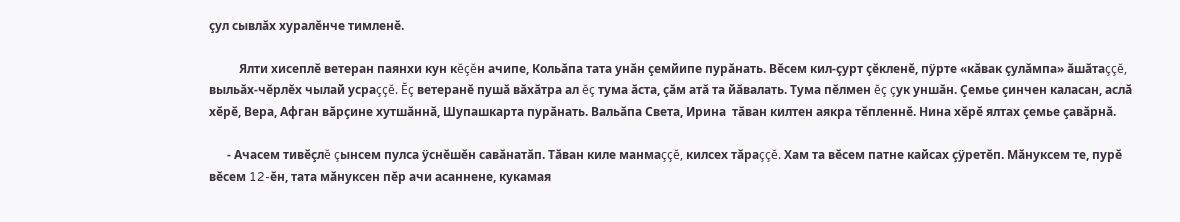çул сывлăх хуралĕнче тимленĕ.

          Ялти хисеплĕ ветеран паянхи кун кĕçĕн ачипе, Кольăпа тата унăн çемйипе пурăнать. Вĕсем кил-çурт çĕкленĕ, пÿрте «кăвак çулăмпа» ăшăтаççĕ, выльăх-чĕрлĕх чылай усраççĕ. Ĕç ветеранĕ пушă вăхăтра ал ĕç тума ăста, çăм атă та йăвалать. Тума пĕлмен ĕç çук уншăн. Çемье çинчен каласан, аслă хĕрĕ, Вера, Афган вăрçине хутшăннă, Шупашкарта пурăнать. Вальăпа Света, Ирина  тăван килтен аякра тĕпленнĕ. Нина хĕрĕ ялтах çемье çавăрнă.

      - Ачасем тивĕçлĕ çынсем пулса ÿснĕшĕн савăнатăп. Тăван киле манмаççĕ, килсех тăраççĕ. Хам та вĕсем патне кайсах çÿретĕп. Мăнуксем те, пурĕ вĕсем 12-ĕн, тата мăнуксен пĕр ачи асаннене, кукамая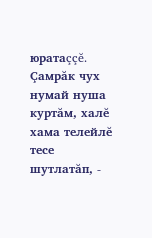юратаççĕ. Çамрăк чух нумай нуша куртăм, халĕ хама телейлĕ тесе шутлатăп, -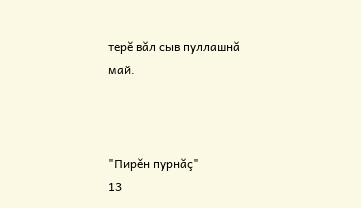терĕ вăл сыв пуллашнă май.



"Пирěн пурнăç"
13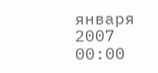января 2007
00:00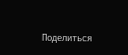Поделиться